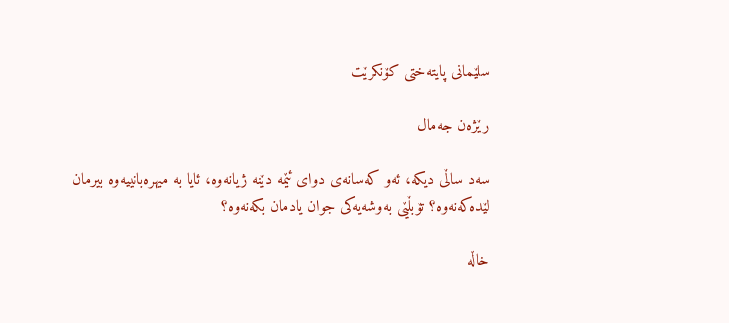سلێمانی پایتەختی کۆنکرێت

رێژەن جەمال

سەد ساڵی دیکە، ئەو کەسانەی دوای ئێمە دێنە ژیانەوە، ئایا بە میهرەبانییەوە بیرمان لێدەکەنەوە؟ تۆبڵێی بەوشەیەکی جوان یادمان بکەنەوە؟

خاڵە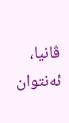ڤانیا، ئەنتوان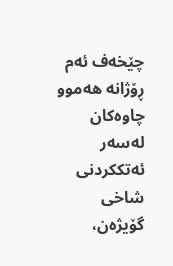چێخەف ئەم ڕۆژانە هەموو چاوەکان لەسەر ئەتککردنی شاخی گۆیژەن،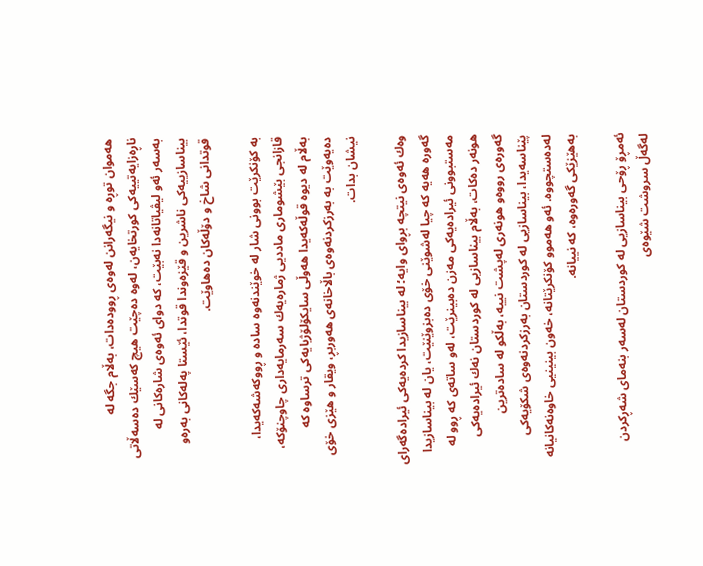هەموان توڕە و نیگەرانن لەوەی ڕوودەدات، بەڵام جگە لە ناڕەزایەتییەکی کورتخایەن، لەوە دەچێت هیچ کەسێك دەسەڵاتی بەسەر ئەو لیڤیاتانەدا نەبێت، کە دوای ئەوەی شارەکانی لە بیناسازییەکی ناشرین و قێزەوندا قوتدا، ئێستا پەلەکانی بەرەو قوتدانی شاخ و دۆڵەکان دەهاوێت.

بە کۆنکرێت بوونی شار لە خوێندنەوە سادە و ڕووکەشەکەیدا، قازانجی بێشوماری ماددیی ژمارەیەك سەرمایەداری چاوچنۆکە، بەڵام لە دیوە قوڵەکەیدا هەوڵی سایکۆلۆژیایەکی ترساوە کە دەیەوێت بە بەرزکردنەوەی باڵاخانەی هەوربڕ، ویقار و هێزی خۆی نیشان بدات.

وەك ئەوەی نیتچە بڕوای وایە؛ لە بیناسازیدا کردەیەکی ئیرادەگەرای گەورە هەیە کە چیا لەشوێنی خۆی دەبزوێنێت، یان لە بیناسازیدا مەستبوونی ئیرادەیەکی مەزن دەبینرێت، لەو ساتەی کە ڕوو لە هونەر دەکات، بەڵام بیناسازیی لە کوردستان نەك ئیرادەیەکی گەورەی رووەو هونەری لەپشت نییە، بەڵکو لە سادەترین پێناسەیدا، بیناسازیی لە کوردستان بەرزکردنەوەی شکۆیەکی لەدەستچووە. ئەو هەموو کۆنکرێتانە، خەون بینینیی خاوەنەکانیانە بەهێزێکی گەورەوە، کە نییانە.

ئەمڕۆ ڕۆحی بیناسازیی لە کوردستان لەسەر بنەمای شەڕکردن لەگەڵ سروشت شێوەی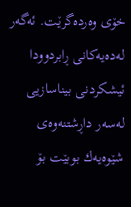خۆی وەردەگرێت. ئەگەر لەدەیەکانی ڕابردوودا ئیشکردنی بیناسازیی لەسەر داڕشتنەوەی شێوەیەك بوبێت بۆ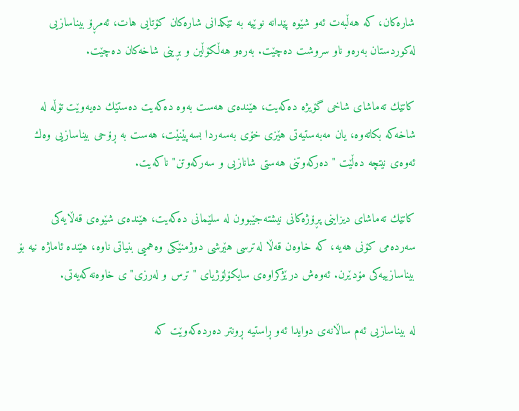شارەکان، کە هەڵبەت ئەو شێوە پێدانە نوێیە بە تێکدانی شارەکان کۆتایی هات، ئەمڕۆ بیناسازیی لەکوردستان بەرەو ناو سروشت دەچێت. بەرەو هەڵکۆڵین و بڕینی شاخەکان دەچێت.

کاتێك تەماشای شاخی گۆیژە دەکەیت، هێندەی هەست بەوە دەکەیت دەستێك دەیەوێت تۆڵە لە شاخەکە بکاتەوە، یان مەبەستیەتی هێزی خۆی بەسەردا بسەپێنێت، هەست بە ڕۆحی بیناسازیی وەك ئەوەی نیتچە دەڵێت "دەرکەوتنی هەستی شانازیی و سەرکەوتن" ناکەیت.

کاتێك تەماشای دیزاینی پڕۆژەکانی نیشتەجێبوون لە سلێمانی دەکەیت، هێندەی شێوەی قەڵایەکی سەردەمی کۆنی هەیە، کە خاوەن قەڵا لەترسی هێرشی دوژمنێکی وەهمیی بنیاتی ناوە، هێندە ئاماژە نیە بۆ بیناسازییەکی مۆدێرن. ئەوەش درێژکراوەی سایکۆلۆژیای "ترس و لەرزی"ی خاوەنەکەیەتی.

لە بیناسازیی ئەم ساڵانەی دوایدا ئەو ڕاستیە ڕونتر دەردەکەوێت کە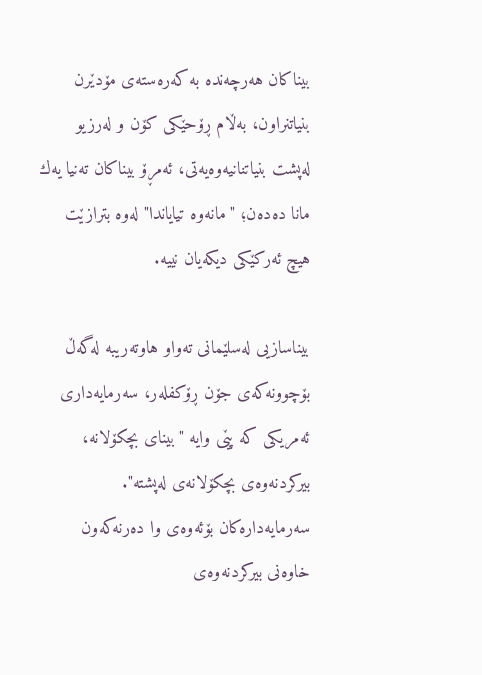بیناکان هەرچەندە بە کەرەستەی مۆدێرن بنیاتنراون، بەڵام ڕۆحێکی کۆن و لەرزیو لەپشت بنیاتنانیەوەیەتی، ئەمڕۆ بیناکان تەنیا یەك مانا دەدەن؛ "مانەوە تیایاندا" لەوە بترازێت هیچ ئەرکێکی دیکەیان نییە.

بیناسازیی لەسلێمانی تەواو هاوتەریبە لەگەڵ بۆچوونەکەی جۆن ڕۆکفلەر، سەرمایەداری ئەمریکی کە پێی وایە "بینای بچکۆلانە، بیرکردنەوەی بچکۆلانەی لەپشتە". سەرمایەدارەکان بۆئەوەی وا دەرنەکەون خاوەنی بیرکردنەوەی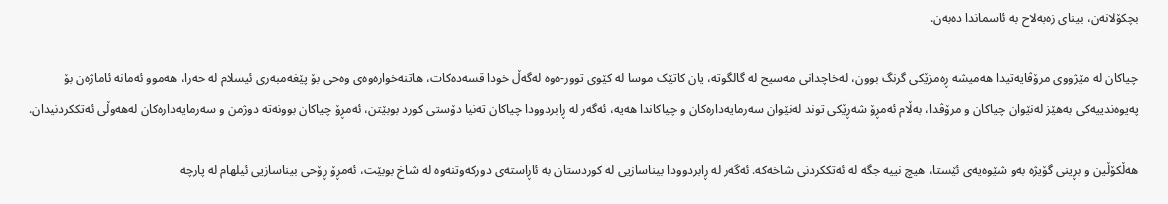بچکۆلانەن، بینای زەبەلاح بە ئاسماندا دەبەن.

چیاکان لە مێژووی مرۆڤایەتیدا هەمیشە ڕەمزێکی گرنگ بوون، لەخاچدانی مەسیح لە گالگوتە، یان کاتێک موسا لە کێوی توور-ەوە لەگەڵ خودا قسەدەکات، هاتنەخوارەوەی وەحی بۆ پێغەمبەری ئیسلام لە حەرا، هەموو ئەمانە ئاماژەن بۆ پەیوەندییەکی بەهێز لەنێوان چیاکان و مرۆڤدا، بەڵام ئەمڕۆ شەڕێکی توند لەنێوان سەرمایەدارەکان و چیاکاندا هەیە، ئەگەر لە ڕابردوودا چیاکان تەنیا دۆستی کورد بوبێتن، ئەمڕۆ چیاکان بوونەتە دوژمن و سەرمایەدارەکان لەهەوڵی ئەتککردنیدان.

هەڵکۆڵین و بڕینی گۆیژە بەو شێوەیەی ئێستا، هیچ نییە جگە لە ئەتککردنی شاخەکە. ئەگەر لە ڕابردوودا بیناسازیی لە کوردستان بە ئاڕاستەی دورکەوتنەوە لە شاخ بوبێت، ئەمڕۆ ڕۆحی بیناسازیی ئیلهام لە پارچە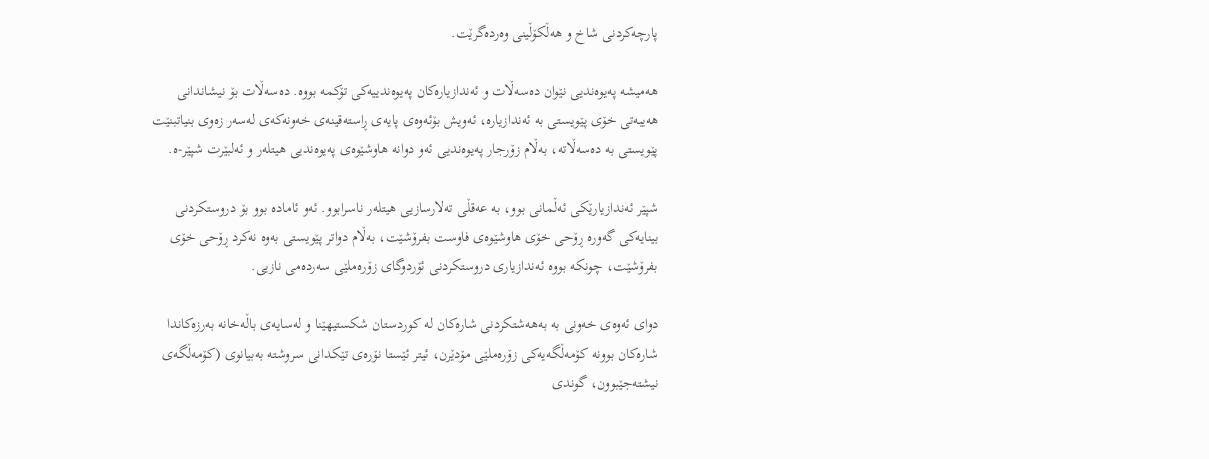پارچەکردنی شاخ و هەڵکۆڵینی وەردەگرێت.

هەمیشە پەیوەندیی نێوان دەسەڵات و ئەندازیارەکان پەیوەندییەکی تۆکمە بووە. دەسەڵات بۆ نیشاندانی هەیبەتی خۆی پێویستی بە ئەندازیارە، ئەویش بۆئەوەی پایەی ڕاستەقینەی خەونەکەی لەسەر زەوی بنیاتبنێت پێویستی بە دەسەڵاتە، بەڵام زۆرجار پەیوەندیی ئەو دوانە هاوشێوەی پەیوەندیی هیتلەر و ئەلبێرت شپێر-ە.

شپێر ئەندازیارێکی ئەڵمانی بوو، بە عەقڵی تەلارسازیی هیتلەر ناسرابوو. ئەو ئامادە بوو بۆ دروستکردنی بینایەکی گەورە ڕۆحی خۆی هاوشێوەی فاوست بفرۆشێت، بەڵام دواتر پێویستی بەوە نەکرد ڕۆحی خۆی بفرۆشێت، چونکە بووە ئەندازیاری دروستکردنی ئۆردوگای زۆرەملێی سەردەمی نازیی.

دوای ئەوەی خەونی بە بەهەشتکردنی شارەکان لە کوردستان شکستیهێنا و لەسایەی باڵەخانە بەرزەکاندا شارەکان بوونە کۆمەڵگەیەکی زۆرەملێی مۆدێرن، ئیتر ئێستا نۆرەی تێکدانی سروشتە بەبیانوی (کۆمەڵگەی نیشتەجێبوون، گوندی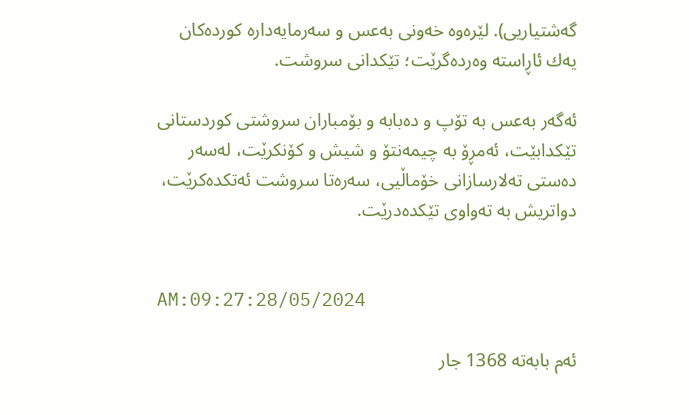گەشتیاریی). لێرەوە خەونی بەعس و سەرمایەدارە کوردەکان یەك ئاڕاستە وەردەگرێت؛ تێکدانی سروشت.

ئەگەر بەعس بە تۆپ و دەبابە و بۆمباران سروشتی کوردستانی تێکدابێت، ئەمڕۆ بە چیمەنتۆ و شیش و کۆنکرێت، لەسەر دەستی تەلارسازانی خۆماڵیی، سەرەتا سروشت ئەتکدەکرێت، دواتریش بە تەواوی تێکدەدرێت.


AM:09:27:28/05/2024

ئه‌م بابه‌ته 1368 جار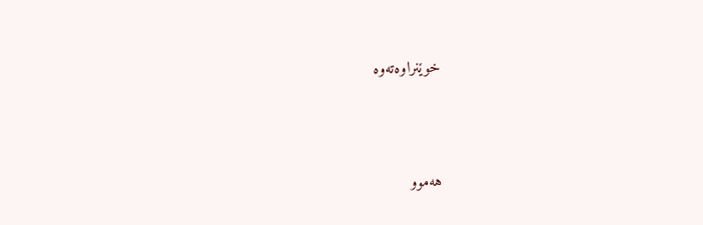خوێنراوه‌ته‌وه‌‌



هەموو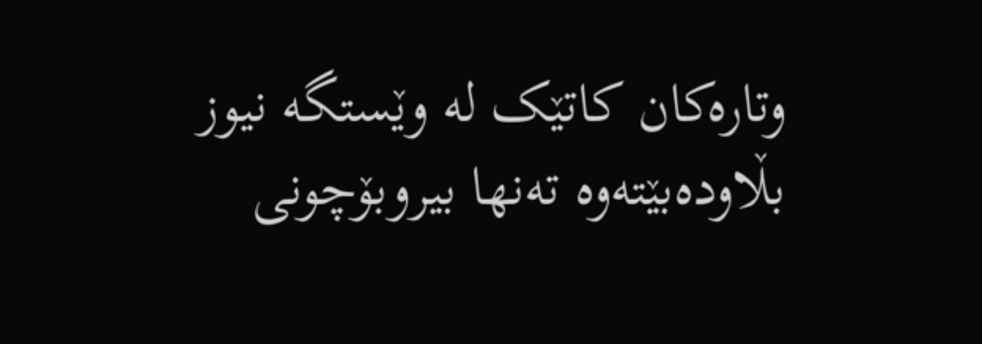وتارەکان کاتێک لە وێستگە نیوز بڵاودەبێتەوە تەنها بیروبۆچونی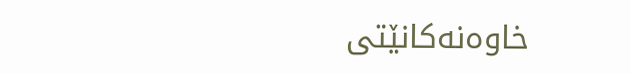خاوەنەکانێتی